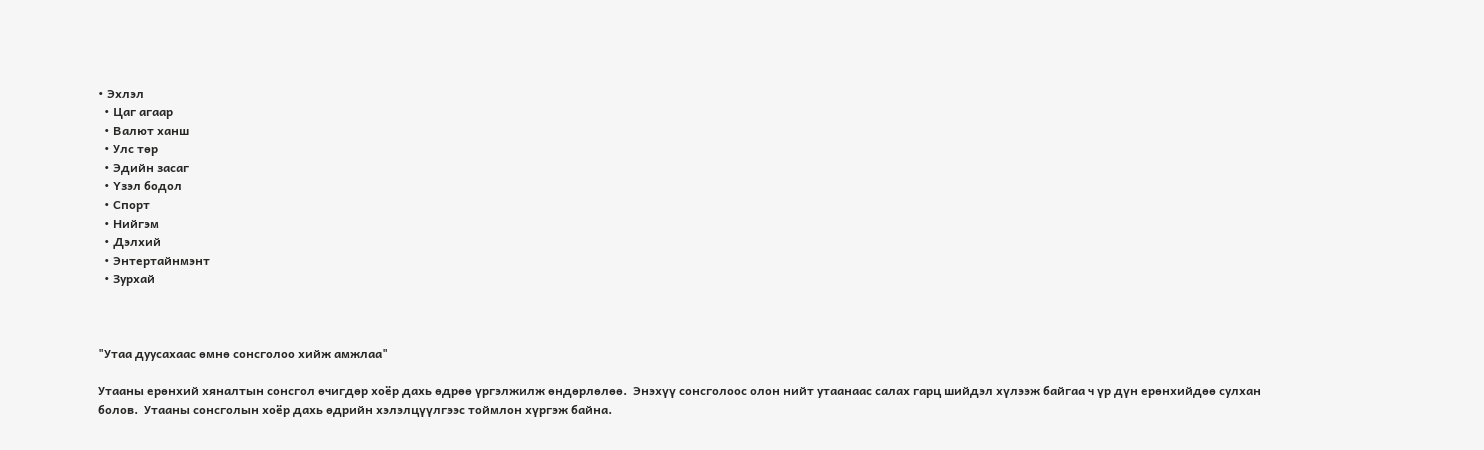• Эхлэл
  • Цаг агаар
  • Валют ханш
  • Улс төр
  • Эдийн засаг
  • Үзэл бодол
  • Спорт
  • Нийгэм
  • Дэлхий
  • Энтертайнмэнт
  • Зурхай



"Утаа дуусахаас өмнө сонсголоо хийж амжлаа"

Утааны ерөнхий хяналтын сонсгол өчигдөр хоёр дахь өдрөө үргэлжилж өндөрлөлөө.  Энэхүү сонсголоос олон нийт утаанаас салах гарц шийдэл хүлээж байгаа ч үр дүн ерөнхийдөө сулхан болов.  Утааны сонсголын хоёр дахь өдрийн хэлэлцүүлгээс тоймлон хүргэж байна.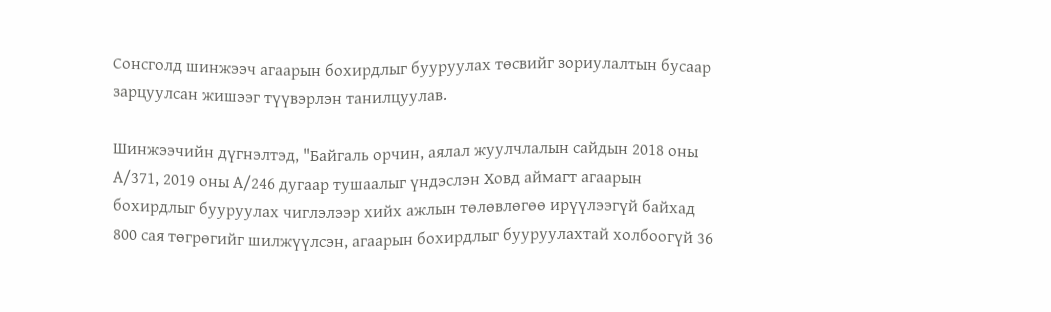Сонсголд шинжээч агаарын бохирдлыг бууруулах төсвийг зориулалтын бусаар зарцуулсан жишээг түүвэрлэн танилцуулав.

Шинжээчийн дүгнэлтэд, "Байгаль орчин, аялал жуулчлалын сайдын 2018 оны А/371, 2019 оны А/246 дугаар тушаалыг үндэслэн Ховд аймагт агаарын бохирдлыг бууруулах чиглэлээр хийх ажлын төлөвлөгөө ирүүлээгүй байхад 800 сая төгрөгийг шилжүүлсэн, агаарын бохирдлыг бууруулахтай холбоогүй 36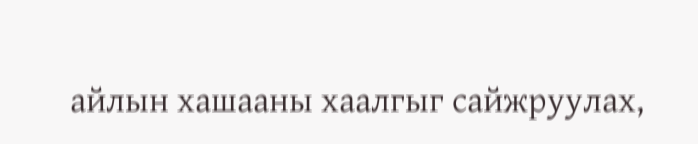айлын хашааны хаалгыг сайжруулах,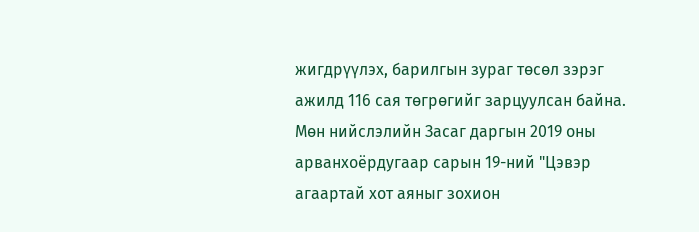жигдрүүлэх, барилгын зураг төсөл зэрэг ажилд 116 сая төгрөгийг зарцуулсан байна. Мөн нийслэлийн Засаг даргын 2019 оны арванхоёрдугаар сарын 19-ний "Цэвэр агаартай хот аяныг зохион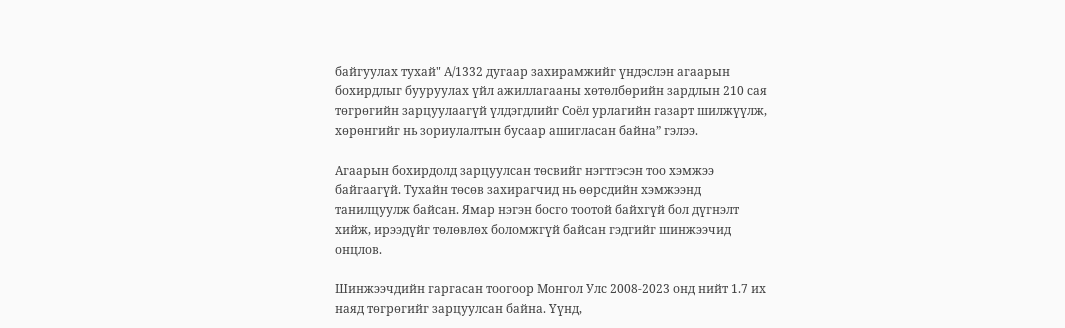байгуулах тухай" А/1332 дугаар захирамжийг үндэслэн агаарын бохирдлыг бууруулах үйл ажиллагааны хөтөлбөрийн зардлын 210 сая төгрөгийн зарцуулаагүй үлдэгдлийг Соёл урлагийн газарт шилжүүлж, хөрөнгийг нь зориулалтын бусаар ашигласан байна” гэлээ.

Агаарын бохирдолд зарцуулсан төсвийг нэгтгэсэн тоо хэмжээ байгаагүй. Тухайн төсөв захирагчид нь өөрсдийн хэмжээнд танилцуулж байсан. Ямар нэгэн босго тоотой байхгүй бол дүгнэлт хийж, ирээдүйг төлөвлөх боломжгүй байсан гэдгийг шинжээчид онцлов.

Шинжээчдийн гаргасан тоогоор Монгол Улс 2008-2023 онд нийт 1.7 их наяд төгрөгийг зарцуулсан байна. Үүнд,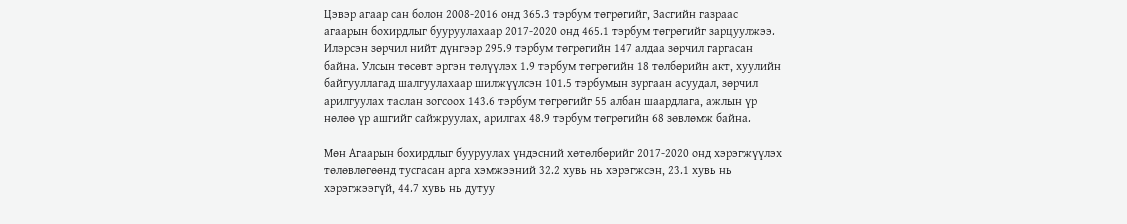Цэвэр агаар сан болон 2008-2016 онд 365.3 тэрбум төгрөгийг, Засгийн газраас агаарын бохирдлыг бууруулахаар 2017-2020 онд 465.1 тэрбум төгрөгийг зарцуулжээ. Илэрсэн зөрчил нийт дүнгээр 295.9 тэрбум төгрөгийн 147 алдаа зөрчил гаргасан байна. Улсын төсөвт эргэн төлүүлэх 1.9 тэрбум төгрөгийн 18 төлбөрийн акт, хуулийн байгууллагад шалгуулахаар шилжүүлсэн 101.5 тэрбумын зургаан асуудал, зөрчил арилгуулах таслан зогсоох 143.6 тэрбум төгрөгийг 55 албан шаардлага, ажлын үр нөлөө үр ашгийг сайжруулах, арилгах 48.9 тэрбум төгрөгийн 68 зөвлөмж байна.

Мөн Агаарын бохирдлыг бууруулах үндэсний хөтөлбөрийг 2017-2020 онд хэрэгжүүлэх төлөвлөгөөнд тусгасан арга хэмжээний 32.2 хувь нь хэрэгжсэн, 23.1 хувь нь хэрэгжээгүй, 44.7 хувь нь дутуу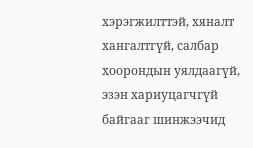хэрэгжилттэй, хяналт хангалтгүй, салбар хоорондын уялдаагүй, эзэн хариуцагчгүй байгааг шинжээчид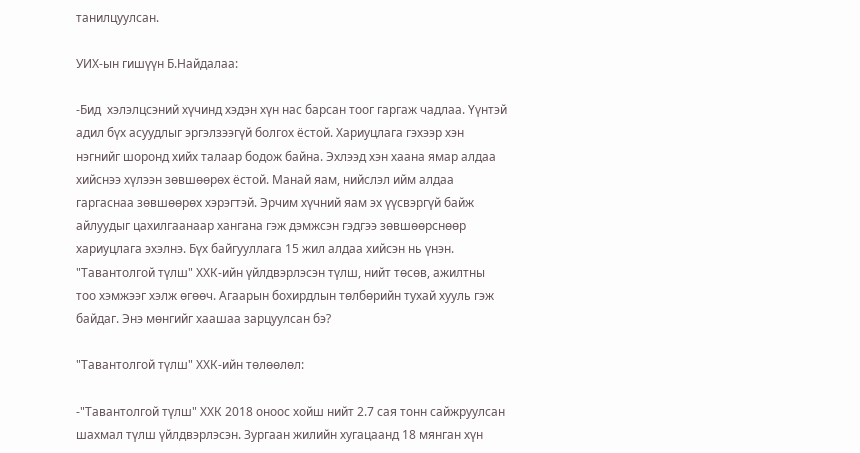танилцуулсан.

УИХ-ын гишүүн Б.Найдалаа:

-Бид  хэлэлцсэний хүчинд хэдэн хүн нас барсан тоог гаргаж чадлаа. Үүнтэй адил бүх асуудлыг эргэлзээгүй болгох ёстой. Хариуцлага гэхээр хэн нэгнийг шоронд хийх талаар бодож байна. Эхлээд хэн хаана ямар алдаа хийснээ хүлээн зөвшөөрөх ёстой. Манай яам, нийслэл ийм алдаа гаргаснаа зөвшөөрөх хэрэгтэй. Эрчим хүчний яам эх үүсвэргүй байж айлуудыг цахилгаанаар хангана гэж дэмжсэн гэдгээ зөвшөөрснөөр хариуцлага эхэлнэ. Бүх байгууллага 15 жил алдаа хийсэн нь үнэн. "Тавантолгой түлш" ХХК-ийн үйлдвэрлэсэн түлш, нийт төсөв, ажилтны тоо хэмжээг хэлж өгөөч. Агаарын бохирдлын төлбөрийн тухай хууль гэж байдаг. Энэ мөнгийг хаашаа зарцуулсан бэ?

"Тавантолгой түлш" ХХК-ийн төлөөлөл:

-"Тавантолгой түлш" ХХК 2018 оноос хойш нийт 2.7 сая тонн сайжруулсан шахмал түлш үйлдвэрлэсэн. Зургаан жилийн хугацаанд 18 мянган хүн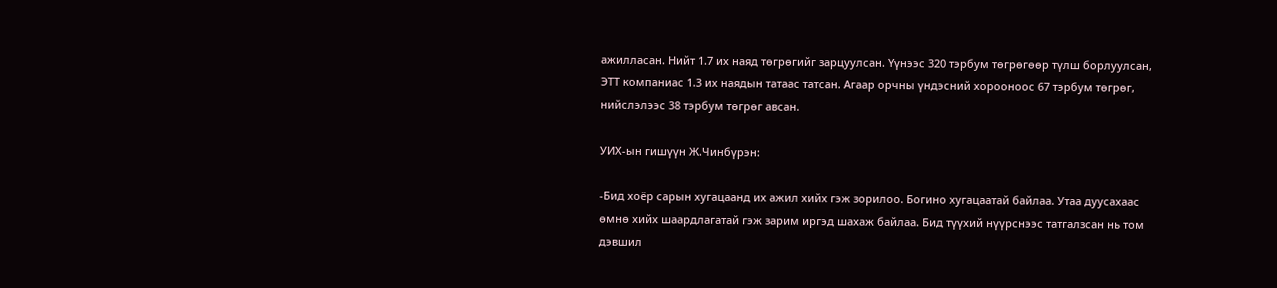ажилласан. Нийт 1.7 их наяд төгрөгийг зарцуулсан. Үүнээс 320 тэрбум төгрөгөөр түлш борлуулсан, ЭТТ компаниас 1.3 их наядын татаас татсан. Агаар орчны үндэсний хорооноос 67 тэрбум төгрөг, нийслэлээс 38 тэрбум төгрөг авсан.

УИХ-ын гишүүн Ж.Чинбүрэн:

-Бид хоёр сарын хугацаанд их ажил хийх гэж зорилоо. Богино хугацаатай байлаа. Утаа дуусахаас өмнө хийх шаардлагатай гэж зарим иргэд шахаж байлаа. Бид түүхий нүүрснээс татгалзсан нь том дэвшил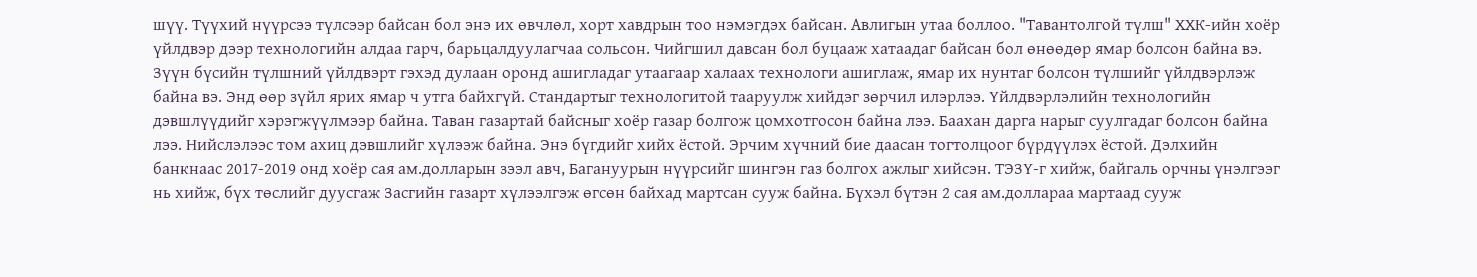шүү. Түүхий нүүрсээ түлсээр байсан бол энэ их өвчлөл, хорт хавдрын тоо нэмэгдэх байсан. Авлигын утаа боллоо. "Тавантолгой түлш" ХХК-ийн хоёр үйлдвэр дээр технологийн алдаа гарч, барьцалдуулагчаа сольсон. Чийгшил давсан бол буцааж хатаадаг байсан бол өнөөдөр ямар болсон байна вэ. Зүүн бүсийн түлшний үйлдвэрт гэхэд дулаан оронд ашигладаг утаагаар халаах технологи ашиглаж, ямар их нунтаг болсон түлшийг үйлдвэрлэж байна вэ. Энд өөр зүйл ярих ямар ч утга байхгүй. Стандартыг технологитой тааруулж хийдэг зөрчил илэрлээ. Үйлдвэрлэлийн технологийн дэвшлүүдийг хэрэгжүүлмээр байна. Таван газартай байсныг хоёр газар болгож цомхотгосон байна лээ. Баахан дарга нарыг суулгадаг болсон байна лээ. Нийслэлээс том ахиц дэвшлийг хүлээж байна. Энэ бүгдийг хийх ёстой. Эрчим хүчний бие даасан тогтолцоог бүрдүүлэх ёстой. Дэлхийн банкнаас 2017-2019 онд хоёр сая ам.долларын зээл авч, Багануурын нүүрсийг шингэн газ болгох ажлыг хийсэн. ТЭЗҮ-г хийж, байгаль орчны үнэлгээг нь хийж, бүх төслийг дуусгаж Засгийн газарт хүлээлгэж өгсөн байхад мартсан сууж байна. Бүхэл бүтэн 2 сая ам.доллараа мартаад сууж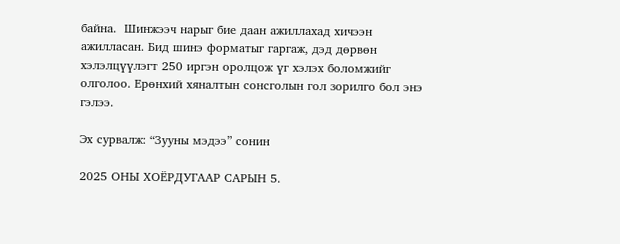байна.  Шинжээч нарыг бие даан ажиллахад хичээн ажилласан. Бид шинэ форматыг гаргаж, дэд дөрвөн хэлэлцүүлэгт 250 иргэн оролцож үг хэлэх боломжийг олголоо. Ерөнхий хяналтын сонсголын гол зорилго бол энэ гэлээ.

Эх сурвалж: “Зууны мэдээ” сонин

2025 ОНЫ ХОЁРДУГААР САРЫН 5.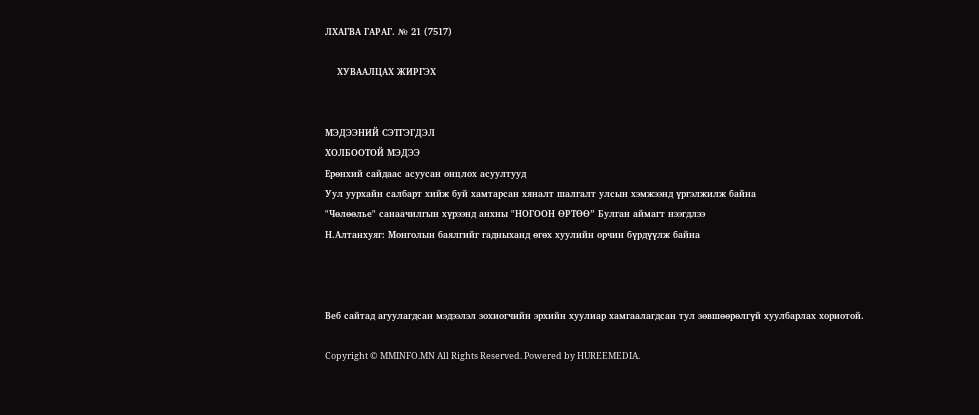ЛХАГВА ГАРАГ. № 21 (7517)

    ХУВААЛЦАХ ЖИРГЭХ


МЭДЭЭНИЙ СЭТГЭГДЭЛ
ХОЛБООТОЙ МЭДЭЭ
Ерөнхий сайдаас асуусан онцлох асуултууд
Уул уурхайн салбарт хийж буй хамтарсан хяналт шалгалт улсын хэмжээнд үргэлжилж байна
"Чөлөөлье" санаачилгын хүрээнд анхны "НОГООН ӨРТӨӨ” Булган аймагт нээгдлээ
Н.Алтанхуяг: Монголын баялгийг гадныханд өгөх хуулийн орчин бүрдүүлж байна



Веб сайтад агуулагдсан мэдээлэл зохиогчийн эрхийн хуулиар хамгаалагдсан тул зөвшөөрөлгүй хуулбарлах хориотой.

Copyright © MMINFO.MN All Rights Reserved. Powered by HUREEMEDIA.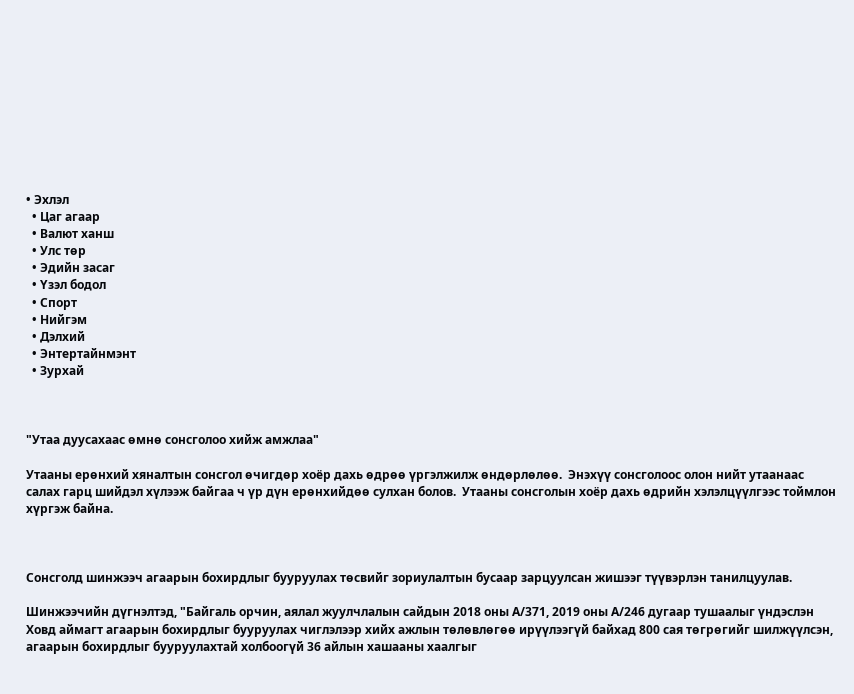• Эхлэл
  • Цаг агаар
  • Валют ханш
  • Улс төр
  • Эдийн засаг
  • Үзэл бодол
  • Спорт
  • Нийгэм
  • Дэлхий
  • Энтертайнмэнт
  • Зурхай



"Утаа дуусахаас өмнө сонсголоо хийж амжлаа"

Утааны ерөнхий хяналтын сонсгол өчигдөр хоёр дахь өдрөө үргэлжилж өндөрлөлөө.  Энэхүү сонсголоос олон нийт утаанаас салах гарц шийдэл хүлээж байгаа ч үр дүн ерөнхийдөө сулхан болов.  Утааны сонсголын хоёр дахь өдрийн хэлэлцүүлгээс тоймлон хүргэж байна.



Сонсголд шинжээч агаарын бохирдлыг бууруулах төсвийг зориулалтын бусаар зарцуулсан жишээг түүвэрлэн танилцуулав.

Шинжээчийн дүгнэлтэд, "Байгаль орчин, аялал жуулчлалын сайдын 2018 оны А/371, 2019 оны А/246 дугаар тушаалыг үндэслэн Ховд аймагт агаарын бохирдлыг бууруулах чиглэлээр хийх ажлын төлөвлөгөө ирүүлээгүй байхад 800 сая төгрөгийг шилжүүлсэн, агаарын бохирдлыг бууруулахтай холбоогүй 36 айлын хашааны хаалгыг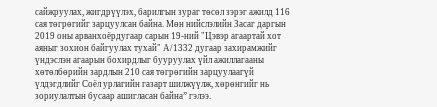сайжруулах, жигдрүүлэх, барилгын зураг төсөл зэрэг ажилд 116 сая төгрөгийг зарцуулсан байна. Мөн нийслэлийн Засаг даргын 2019 оны арванхоёрдугаар сарын 19-ний "Цэвэр агаартай хот аяныг зохион байгуулах тухай" А/1332 дугаар захирамжийг үндэслэн агаарын бохирдлыг бууруулах үйл ажиллагааны хөтөлбөрийн зардлын 210 сая төгрөгийн зарцуулаагүй үлдэгдлийг Соёл урлагийн газарт шилжүүлж, хөрөнгийг нь зориулалтын бусаар ашигласан байна” гэлээ.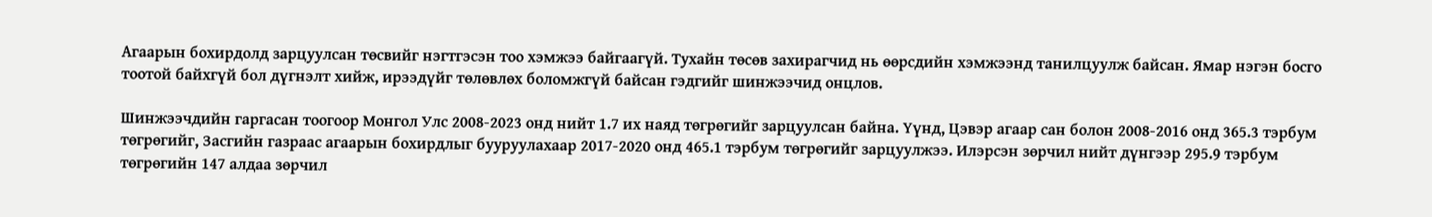Агаарын бохирдолд зарцуулсан төсвийг нэгтгэсэн тоо хэмжээ байгаагүй. Тухайн төсөв захирагчид нь өөрсдийн хэмжээнд танилцуулж байсан. Ямар нэгэн босго тоотой байхгүй бол дүгнэлт хийж, ирээдүйг төлөвлөх боломжгүй байсан гэдгийг шинжээчид онцлов.

Шинжээчдийн гаргасан тоогоор Монгол Улс 2008-2023 онд нийт 1.7 их наяд төгрөгийг зарцуулсан байна. Үүнд, Цэвэр агаар сан болон 2008-2016 онд 365.3 тэрбум төгрөгийг, Засгийн газраас агаарын бохирдлыг бууруулахаар 2017-2020 онд 465.1 тэрбум төгрөгийг зарцуулжээ. Илэрсэн зөрчил нийт дүнгээр 295.9 тэрбум төгрөгийн 147 алдаа зөрчил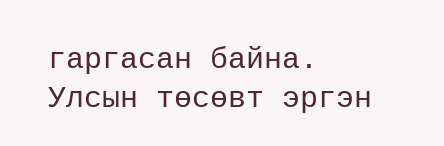гаргасан байна. Улсын төсөвт эргэн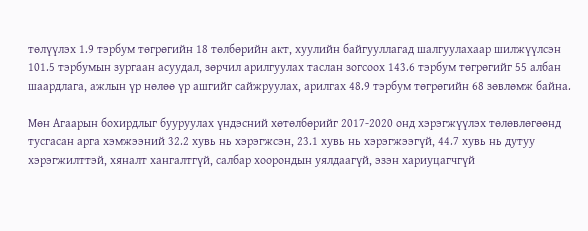төлүүлэх 1.9 тэрбум төгрөгийн 18 төлбөрийн акт, хуулийн байгууллагад шалгуулахаар шилжүүлсэн 101.5 тэрбумын зургаан асуудал, зөрчил арилгуулах таслан зогсоох 143.6 тэрбум төгрөгийг 55 албан шаардлага, ажлын үр нөлөө үр ашгийг сайжруулах, арилгах 48.9 тэрбум төгрөгийн 68 зөвлөмж байна.

Мөн Агаарын бохирдлыг бууруулах үндэсний хөтөлбөрийг 2017-2020 онд хэрэгжүүлэх төлөвлөгөөнд тусгасан арга хэмжээний 32.2 хувь нь хэрэгжсэн, 23.1 хувь нь хэрэгжээгүй, 44.7 хувь нь дутуу хэрэгжилттэй, хяналт хангалтгүй, салбар хоорондын уялдаагүй, эзэн хариуцагчгүй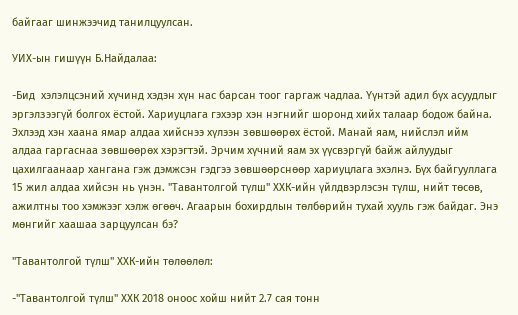байгааг шинжээчид танилцуулсан.

УИХ-ын гишүүн Б.Найдалаа:

-Бид  хэлэлцсэний хүчинд хэдэн хүн нас барсан тоог гаргаж чадлаа. Үүнтэй адил бүх асуудлыг эргэлзээгүй болгох ёстой. Хариуцлага гэхээр хэн нэгнийг шоронд хийх талаар бодож байна. Эхлээд хэн хаана ямар алдаа хийснээ хүлээн зөвшөөрөх ёстой. Манай яам, нийслэл ийм алдаа гаргаснаа зөвшөөрөх хэрэгтэй. Эрчим хүчний яам эх үүсвэргүй байж айлуудыг цахилгаанаар хангана гэж дэмжсэн гэдгээ зөвшөөрснөөр хариуцлага эхэлнэ. Бүх байгууллага 15 жил алдаа хийсэн нь үнэн. "Тавантолгой түлш" ХХК-ийн үйлдвэрлэсэн түлш, нийт төсөв, ажилтны тоо хэмжээг хэлж өгөөч. Агаарын бохирдлын төлбөрийн тухай хууль гэж байдаг. Энэ мөнгийг хаашаа зарцуулсан бэ?

"Тавантолгой түлш" ХХК-ийн төлөөлөл:

-"Тавантолгой түлш" ХХК 2018 оноос хойш нийт 2.7 сая тонн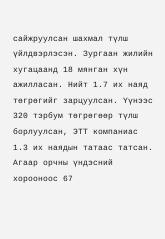сайжруулсан шахмал түлш үйлдвэрлэсэн. Зургаан жилийн хугацаанд 18 мянган хүн ажилласан. Нийт 1.7 их наяд төгрөгийг зарцуулсан. Үүнээс 320 тэрбум төгрөгөөр түлш борлуулсан, ЭТТ компаниас 1.3 их наядын татаас татсан. Агаар орчны үндэсний хорооноос 67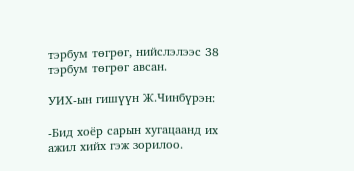тэрбум төгрөг, нийслэлээс 38 тэрбум төгрөг авсан.

УИХ-ын гишүүн Ж.Чинбүрэн:

-Бид хоёр сарын хугацаанд их ажил хийх гэж зорилоо.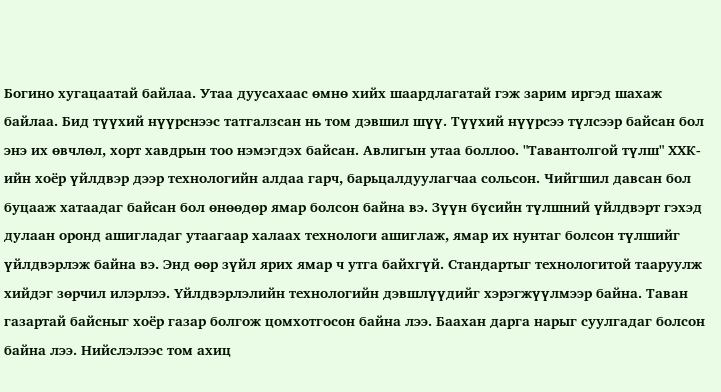Богино хугацаатай байлаа. Утаа дуусахаас өмнө хийх шаардлагатай гэж зарим иргэд шахаж байлаа. Бид түүхий нүүрснээс татгалзсан нь том дэвшил шүү. Түүхий нүүрсээ түлсээр байсан бол энэ их өвчлөл, хорт хавдрын тоо нэмэгдэх байсан. Авлигын утаа боллоо. "Тавантолгой түлш" ХХК-ийн хоёр үйлдвэр дээр технологийн алдаа гарч, барьцалдуулагчаа сольсон. Чийгшил давсан бол буцааж хатаадаг байсан бол өнөөдөр ямар болсон байна вэ. Зүүн бүсийн түлшний үйлдвэрт гэхэд дулаан оронд ашигладаг утаагаар халаах технологи ашиглаж, ямар их нунтаг болсон түлшийг үйлдвэрлэж байна вэ. Энд өөр зүйл ярих ямар ч утга байхгүй. Стандартыг технологитой тааруулж хийдэг зөрчил илэрлээ. Үйлдвэрлэлийн технологийн дэвшлүүдийг хэрэгжүүлмээр байна. Таван газартай байсныг хоёр газар болгож цомхотгосон байна лээ. Баахан дарга нарыг суулгадаг болсон байна лээ. Нийслэлээс том ахиц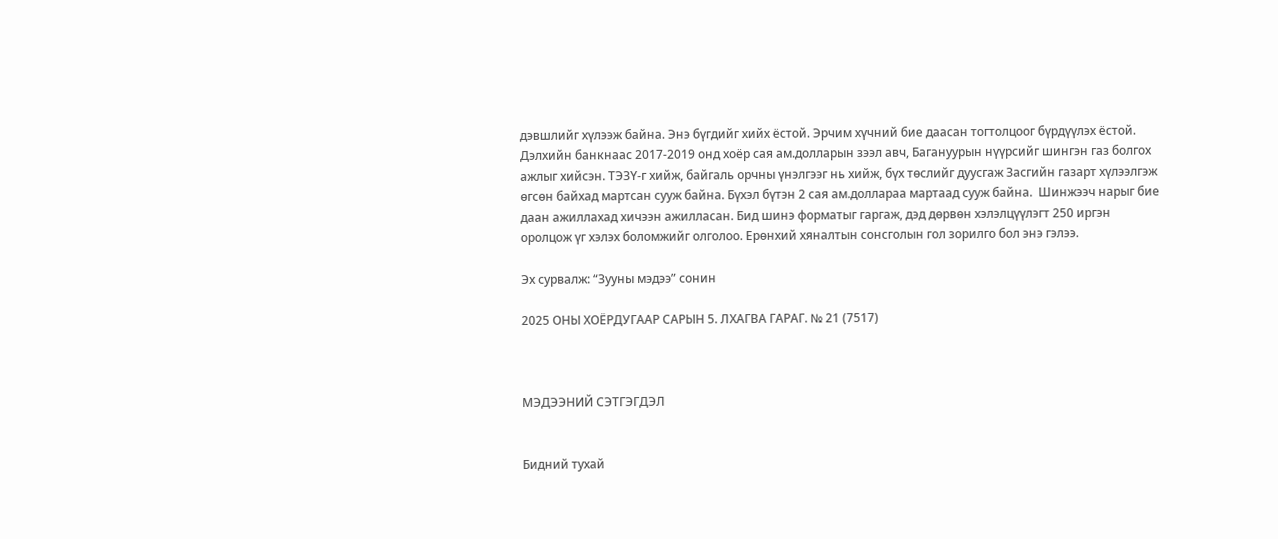дэвшлийг хүлээж байна. Энэ бүгдийг хийх ёстой. Эрчим хүчний бие даасан тогтолцоог бүрдүүлэх ёстой. Дэлхийн банкнаас 2017-2019 онд хоёр сая ам.долларын зээл авч, Багануурын нүүрсийг шингэн газ болгох ажлыг хийсэн. ТЭЗҮ-г хийж, байгаль орчны үнэлгээг нь хийж, бүх төслийг дуусгаж Засгийн газарт хүлээлгэж өгсөн байхад мартсан сууж байна. Бүхэл бүтэн 2 сая ам.доллараа мартаад сууж байна.  Шинжээч нарыг бие даан ажиллахад хичээн ажилласан. Бид шинэ форматыг гаргаж, дэд дөрвөн хэлэлцүүлэгт 250 иргэн оролцож үг хэлэх боломжийг олголоо. Ерөнхий хяналтын сонсголын гол зорилго бол энэ гэлээ.

Эх сурвалж: “Зууны мэдээ” сонин

2025 ОНЫ ХОЁРДУГААР САРЫН 5. ЛХАГВА ГАРАГ. № 21 (7517)



МЭДЭЭНИЙ СЭТГЭГДЭЛ


Бидний тухай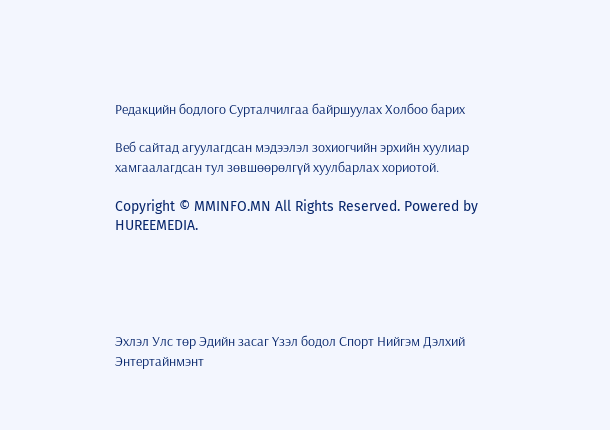Редакцийн бодлого Сурталчилгаа байршуулах Холбоо барих

Веб сайтад агуулагдсан мэдээлэл зохиогчийн эрхийн хуулиар хамгаалагдсан тул зөвшөөрөлгүй хуулбарлах хориотой.

Copyright © MMINFO.MN All Rights Reserved. Powered by HUREEMEDIA.





Эхлэл Улс төр Эдийн засаг Үзэл бодол Спорт Нийгэм Дэлхий Энтертайнмэнт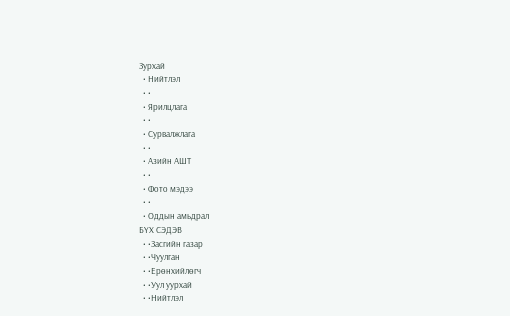Зурхай
  • Нийтлэл
  • •
  • Ярилцлага
  • •
  • Сурвалжлага
  • •
  • Азийн АШТ
  • •
  • Фото мэдээ
  • •
  • Оддын амьдрал
БҮХ СЭДЭВ
  • •Засгийн газар
  • •Чуулган
  • •Ерөнхийлөгч
  • •Уул уурхай
  • •Нийтлэл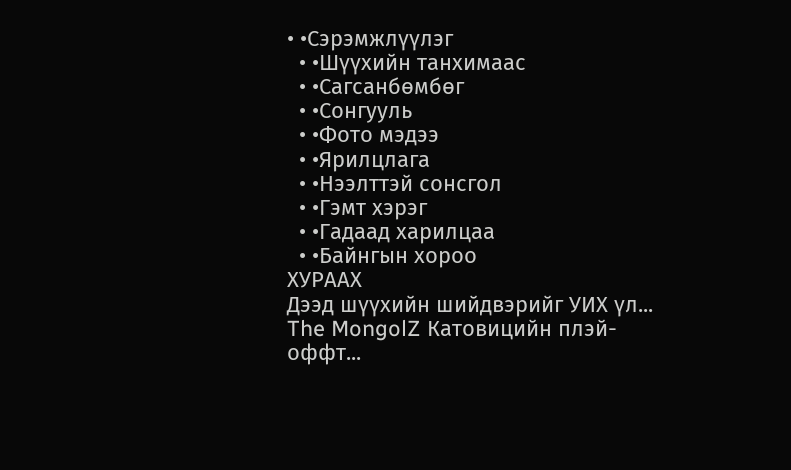• •Сэрэмжлүүлэг
  • •Шүүхийн танхимаас
  • •Сагсанбөмбөг
  • •Сонгууль
  • •Фото мэдээ
  • •Ярилцлага
  • •Нээлттэй сонсгол
  • •Гэмт хэрэг
  • •Гадаад харилцаа
  • •Байнгын хороо
ХУРААХ
Дээд шүүхийн шийдвэрийг УИХ үл...
The MongolZ Катовицийн плэй-оффт...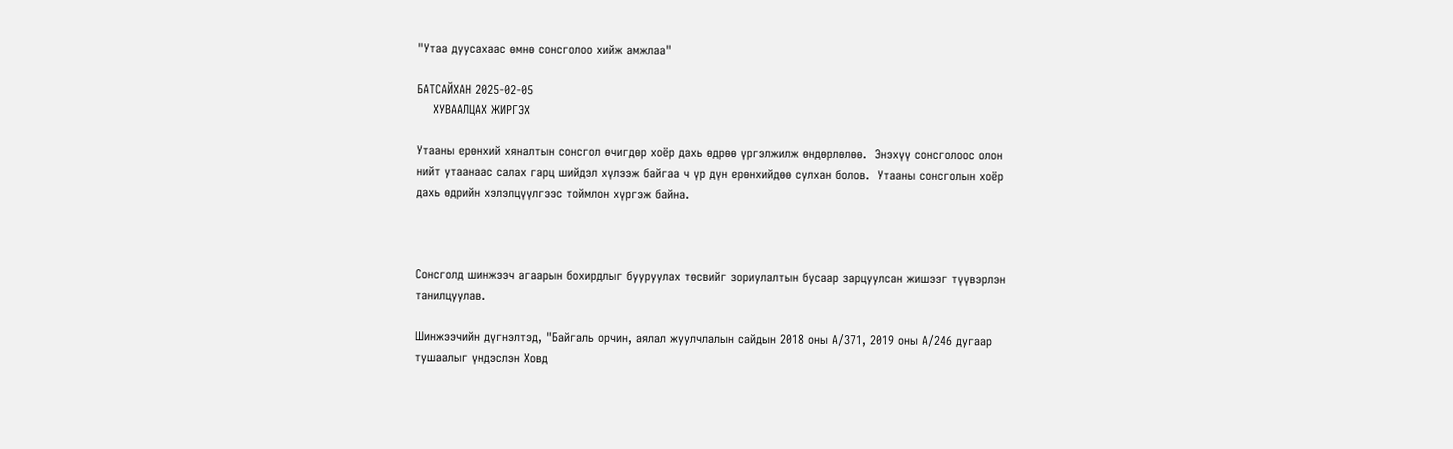"Утаа дуусахаас өмнө сонсголоо хийж амжлаа"

БАТСАЙХАН 2025-02-05
    ХУВААЛЦАХ ЖИРГЭХ

Утааны ерөнхий хяналтын сонсгол өчигдөр хоёр дахь өдрөө үргэлжилж өндөрлөлөө.  Энэхүү сонсголоос олон нийт утаанаас салах гарц шийдэл хүлээж байгаа ч үр дүн ерөнхийдөө сулхан болов.  Утааны сонсголын хоёр дахь өдрийн хэлэлцүүлгээс тоймлон хүргэж байна.



Сонсголд шинжээч агаарын бохирдлыг бууруулах төсвийг зориулалтын бусаар зарцуулсан жишээг түүвэрлэн танилцуулав.

Шинжээчийн дүгнэлтэд, "Байгаль орчин, аялал жуулчлалын сайдын 2018 оны А/371, 2019 оны А/246 дугаар тушаалыг үндэслэн Ховд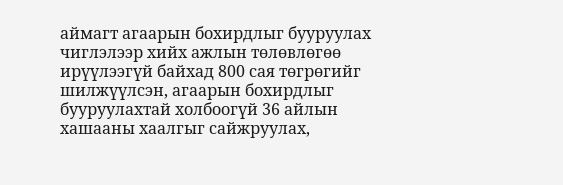аймагт агаарын бохирдлыг бууруулах чиглэлээр хийх ажлын төлөвлөгөө ирүүлээгүй байхад 800 сая төгрөгийг шилжүүлсэн, агаарын бохирдлыг бууруулахтай холбоогүй 36 айлын хашааны хаалгыг сайжруулах,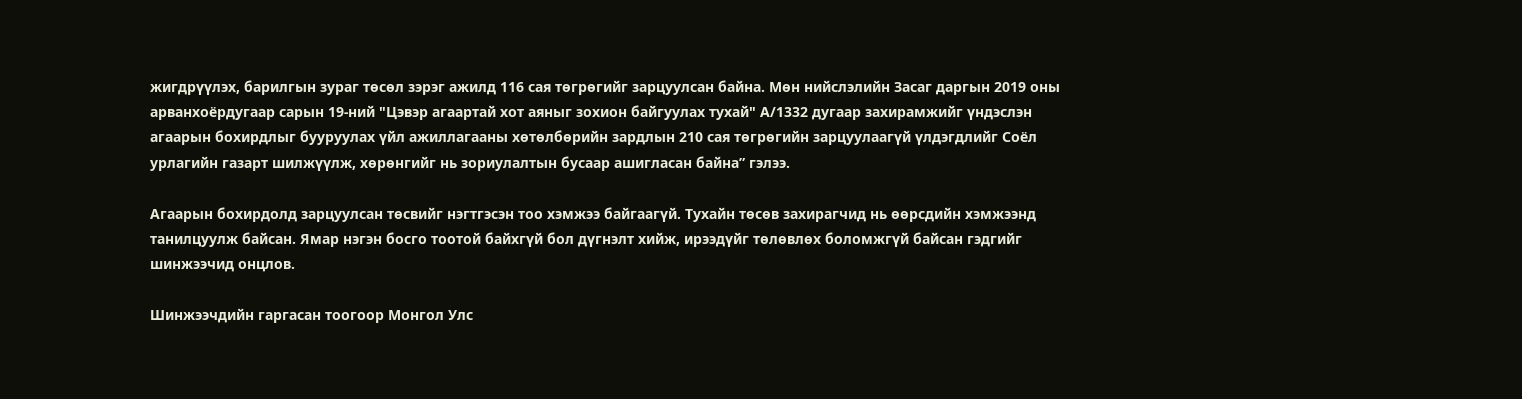жигдрүүлэх, барилгын зураг төсөл зэрэг ажилд 116 сая төгрөгийг зарцуулсан байна. Мөн нийслэлийн Засаг даргын 2019 оны арванхоёрдугаар сарын 19-ний "Цэвэр агаартай хот аяныг зохион байгуулах тухай" А/1332 дугаар захирамжийг үндэслэн агаарын бохирдлыг бууруулах үйл ажиллагааны хөтөлбөрийн зардлын 210 сая төгрөгийн зарцуулаагүй үлдэгдлийг Соёл урлагийн газарт шилжүүлж, хөрөнгийг нь зориулалтын бусаар ашигласан байна” гэлээ.

Агаарын бохирдолд зарцуулсан төсвийг нэгтгэсэн тоо хэмжээ байгаагүй. Тухайн төсөв захирагчид нь өөрсдийн хэмжээнд танилцуулж байсан. Ямар нэгэн босго тоотой байхгүй бол дүгнэлт хийж, ирээдүйг төлөвлөх боломжгүй байсан гэдгийг шинжээчид онцлов.

Шинжээчдийн гаргасан тоогоор Монгол Улс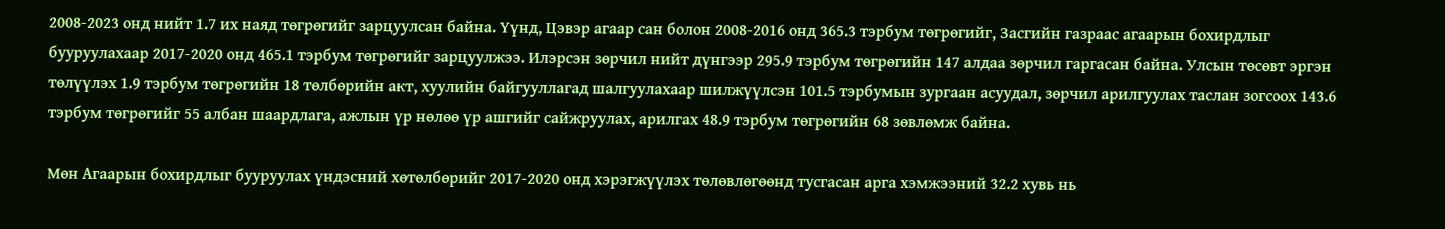2008-2023 онд нийт 1.7 их наяд төгрөгийг зарцуулсан байна. Үүнд, Цэвэр агаар сан болон 2008-2016 онд 365.3 тэрбум төгрөгийг, Засгийн газраас агаарын бохирдлыг бууруулахаар 2017-2020 онд 465.1 тэрбум төгрөгийг зарцуулжээ. Илэрсэн зөрчил нийт дүнгээр 295.9 тэрбум төгрөгийн 147 алдаа зөрчил гаргасан байна. Улсын төсөвт эргэн төлүүлэх 1.9 тэрбум төгрөгийн 18 төлбөрийн акт, хуулийн байгууллагад шалгуулахаар шилжүүлсэн 101.5 тэрбумын зургаан асуудал, зөрчил арилгуулах таслан зогсоох 143.6 тэрбум төгрөгийг 55 албан шаардлага, ажлын үр нөлөө үр ашгийг сайжруулах, арилгах 48.9 тэрбум төгрөгийн 68 зөвлөмж байна.

Мөн Агаарын бохирдлыг бууруулах үндэсний хөтөлбөрийг 2017-2020 онд хэрэгжүүлэх төлөвлөгөөнд тусгасан арга хэмжээний 32.2 хувь нь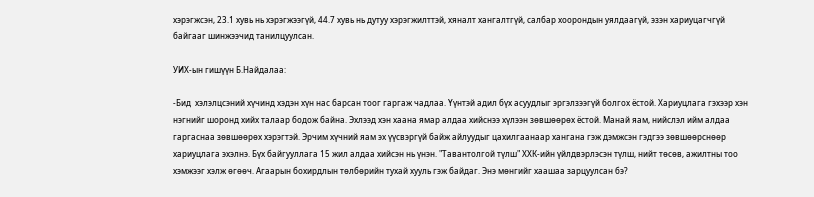хэрэгжсэн, 23.1 хувь нь хэрэгжээгүй, 44.7 хувь нь дутуу хэрэгжилттэй, хяналт хангалтгүй, салбар хоорондын уялдаагүй, эзэн хариуцагчгүй байгааг шинжээчид танилцуулсан.

УИХ-ын гишүүн Б.Найдалаа:

-Бид  хэлэлцсэний хүчинд хэдэн хүн нас барсан тоог гаргаж чадлаа. Үүнтэй адил бүх асуудлыг эргэлзээгүй болгох ёстой. Хариуцлага гэхээр хэн нэгнийг шоронд хийх талаар бодож байна. Эхлээд хэн хаана ямар алдаа хийснээ хүлээн зөвшөөрөх ёстой. Манай яам, нийслэл ийм алдаа гаргаснаа зөвшөөрөх хэрэгтэй. Эрчим хүчний яам эх үүсвэргүй байж айлуудыг цахилгаанаар хангана гэж дэмжсэн гэдгээ зөвшөөрснөөр хариуцлага эхэлнэ. Бүх байгууллага 15 жил алдаа хийсэн нь үнэн. "Тавантолгой түлш" ХХК-ийн үйлдвэрлэсэн түлш, нийт төсөв, ажилтны тоо хэмжээг хэлж өгөөч. Агаарын бохирдлын төлбөрийн тухай хууль гэж байдаг. Энэ мөнгийг хаашаа зарцуулсан бэ?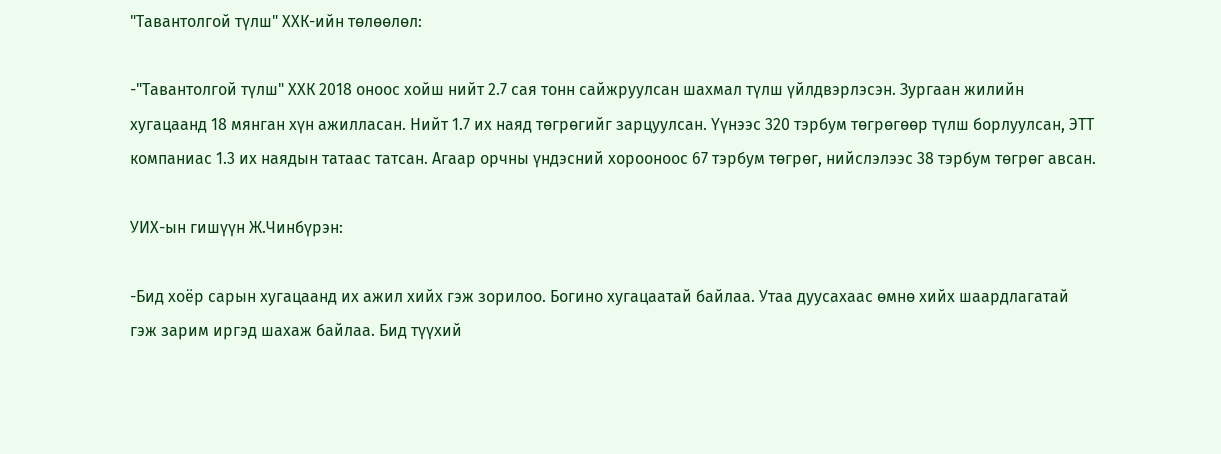"Тавантолгой түлш" ХХК-ийн төлөөлөл:

-"Тавантолгой түлш" ХХК 2018 оноос хойш нийт 2.7 сая тонн сайжруулсан шахмал түлш үйлдвэрлэсэн. Зургаан жилийн хугацаанд 18 мянган хүн ажилласан. Нийт 1.7 их наяд төгрөгийг зарцуулсан. Үүнээс 320 тэрбум төгрөгөөр түлш борлуулсан, ЭТТ компаниас 1.3 их наядын татаас татсан. Агаар орчны үндэсний хорооноос 67 тэрбум төгрөг, нийслэлээс 38 тэрбум төгрөг авсан.

УИХ-ын гишүүн Ж.Чинбүрэн:

-Бид хоёр сарын хугацаанд их ажил хийх гэж зорилоо. Богино хугацаатай байлаа. Утаа дуусахаас өмнө хийх шаардлагатай гэж зарим иргэд шахаж байлаа. Бид түүхий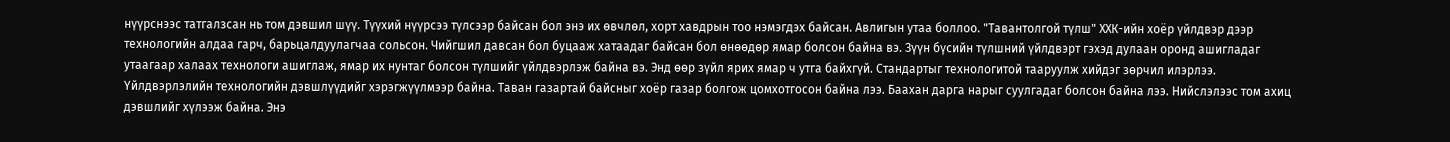нүүрснээс татгалзсан нь том дэвшил шүү. Түүхий нүүрсээ түлсээр байсан бол энэ их өвчлөл, хорт хавдрын тоо нэмэгдэх байсан. Авлигын утаа боллоо. "Тавантолгой түлш" ХХК-ийн хоёр үйлдвэр дээр технологийн алдаа гарч, барьцалдуулагчаа сольсон. Чийгшил давсан бол буцааж хатаадаг байсан бол өнөөдөр ямар болсон байна вэ. Зүүн бүсийн түлшний үйлдвэрт гэхэд дулаан оронд ашигладаг утаагаар халаах технологи ашиглаж, ямар их нунтаг болсон түлшийг үйлдвэрлэж байна вэ. Энд өөр зүйл ярих ямар ч утга байхгүй. Стандартыг технологитой тааруулж хийдэг зөрчил илэрлээ. Үйлдвэрлэлийн технологийн дэвшлүүдийг хэрэгжүүлмээр байна. Таван газартай байсныг хоёр газар болгож цомхотгосон байна лээ. Баахан дарга нарыг суулгадаг болсон байна лээ. Нийслэлээс том ахиц дэвшлийг хүлээж байна. Энэ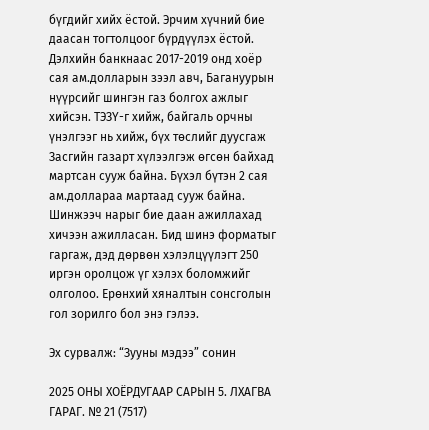бүгдийг хийх ёстой. Эрчим хүчний бие даасан тогтолцоог бүрдүүлэх ёстой. Дэлхийн банкнаас 2017-2019 онд хоёр сая ам.долларын зээл авч, Багануурын нүүрсийг шингэн газ болгох ажлыг хийсэн. ТЭЗҮ-г хийж, байгаль орчны үнэлгээг нь хийж, бүх төслийг дуусгаж Засгийн газарт хүлээлгэж өгсөн байхад мартсан сууж байна. Бүхэл бүтэн 2 сая ам.доллараа мартаад сууж байна.  Шинжээч нарыг бие даан ажиллахад хичээн ажилласан. Бид шинэ форматыг гаргаж, дэд дөрвөн хэлэлцүүлэгт 250 иргэн оролцож үг хэлэх боломжийг олголоо. Ерөнхий хяналтын сонсголын гол зорилго бол энэ гэлээ.

Эх сурвалж: “Зууны мэдээ” сонин

2025 ОНЫ ХОЁРДУГААР САРЫН 5. ЛХАГВА ГАРАГ. № 21 (7517)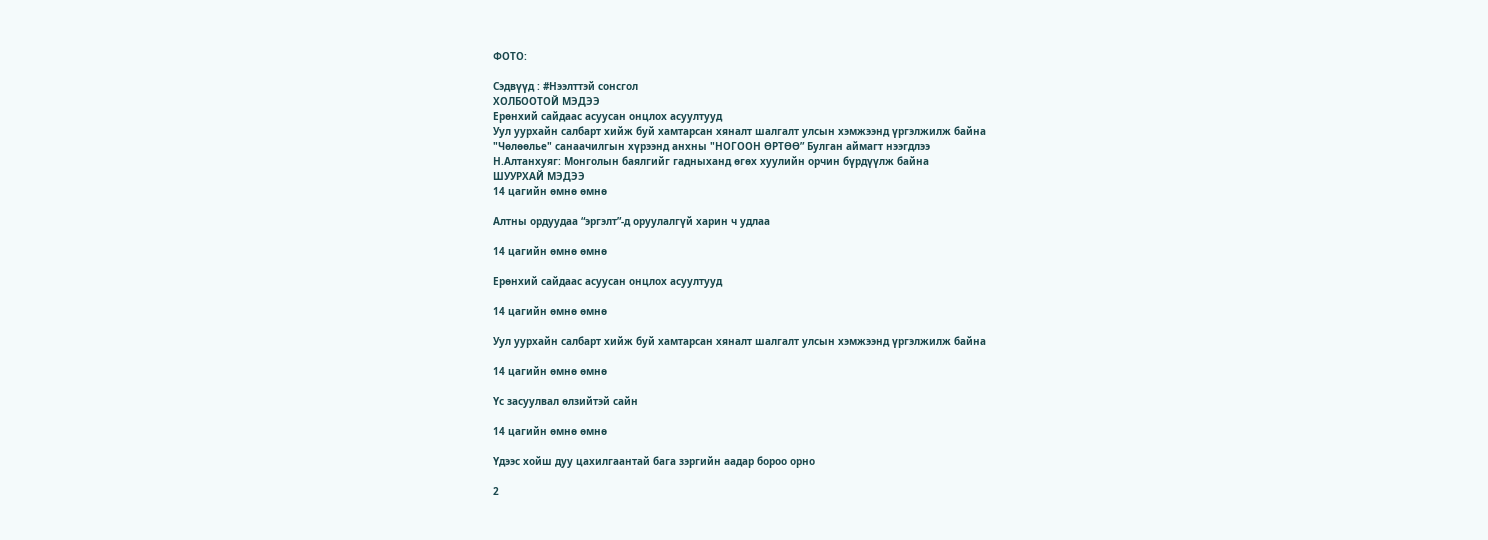ФОТО:

Сэдвүүд : #Нээлттэй сонсгол
ХОЛБООТОЙ МЭДЭЭ
Ерөнхий сайдаас асуусан онцлох асуултууд
Уул уурхайн салбарт хийж буй хамтарсан хяналт шалгалт улсын хэмжээнд үргэлжилж байна
"Чөлөөлье" санаачилгын хүрээнд анхны "НОГООН ӨРТӨӨ” Булган аймагт нээгдлээ
Н.Алтанхуяг: Монголын баялгийг гадныханд өгөх хуулийн орчин бүрдүүлж байна
ШУУРХАЙ МЭДЭЭ
14 цагийн өмнө өмнө

Алтны ордуудаа “эргэлт”-д оруулалгүй харин ч удлаа

14 цагийн өмнө өмнө

Ерөнхий сайдаас асуусан онцлох асуултууд

14 цагийн өмнө өмнө

Уул уурхайн салбарт хийж буй хамтарсан хяналт шалгалт улсын хэмжээнд үргэлжилж байна

14 цагийн өмнө өмнө

Үс засуулвал өлзийтэй сайн

14 цагийн өмнө өмнө

Үдээс хойш дуу цахилгаантай бага зэргийн аадар бороо орно

2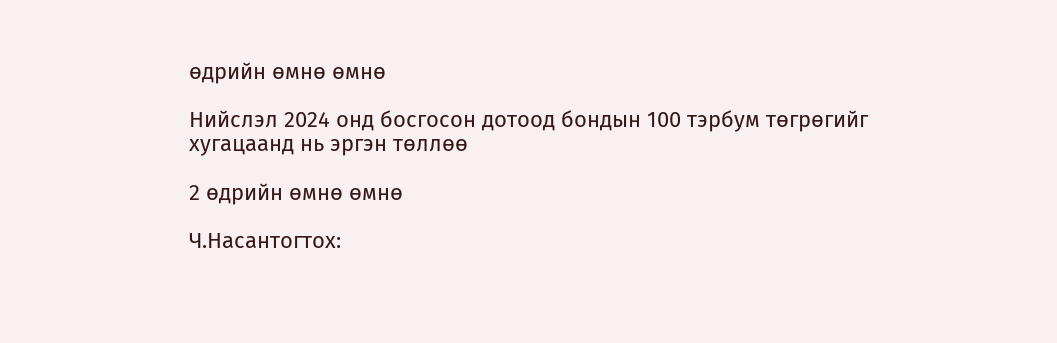өдрийн өмнө өмнө

Нийслэл 2024 онд босгосон дотоод бондын 100 тэрбум төгрөгийг хугацаанд нь эргэн төллөө

2 өдрийн өмнө өмнө

Ч.Насантогтох: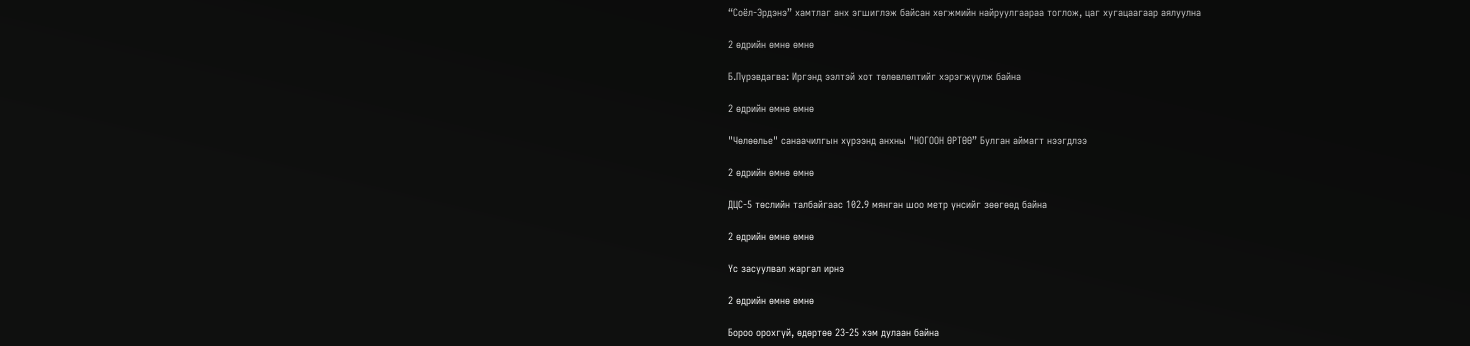“Соёл-Эрдэнэ” хамтлаг анх эгшиглэж байсан хөгжмийн найруулгаараа тоглож, цаг хугацаагаар аялуулна

2 өдрийн өмнө өмнө

Б.Пүрэвдагва: Иргэнд ээлтэй хот төлөвлөлтийг хэрэгжүүлж байна

2 өдрийн өмнө өмнө

"Чөлөөлье" санаачилгын хүрээнд анхны "НОГООН ӨРТӨӨ” Булган аймагт нээгдлээ

2 өдрийн өмнө өмнө

ДЦС-5 төслийн талбайгаас 102.9 мянган шоо метр үнсийг зөөгөөд байна

2 өдрийн өмнө өмнө

Үс засуулвал жаргал ирнэ

2 өдрийн өмнө өмнө

Бороо орохгүй, өдөртөө 23-25 хэм дулаан байна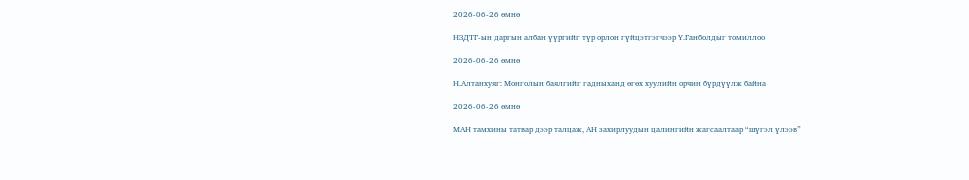2026-06-26 өмнө

НЗДТГ-ын даргын албан үүргийг түр орлон гүйцэтгэгчээр Ү.Ганболдыг томиллоо

2026-06-26 өмнө

Н.Алтанхуяг: Монголын баялгийг гадныханд өгөх хуулийн орчин бүрдүүлж байна

2026-06-26 өмнө

МАН тамхины татвар дээр талцаж, АН захирлуудын цалингийн жагсаалтаар “шүгэл үлээв”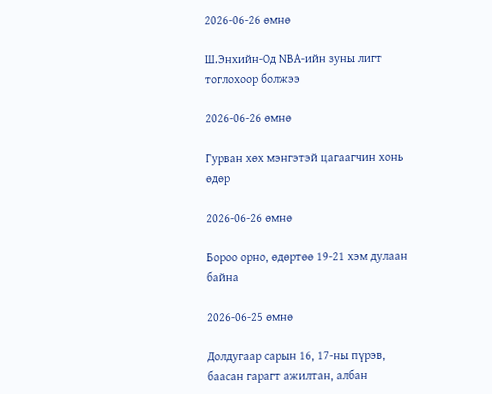2026-06-26 өмнө

Ш.Энхийн-Од NBА-ийн зуны лигт тоглохоор болжээ

2026-06-26 өмнө

Гурван хөх мэнгэтэй цагаагчин хонь өдөр

2026-06-26 өмнө

Бороо орно, өдөртөө 19-21 хэм дулаан байна

2026-06-25 өмнө

Долдугаар сарын 16, 17-ны пүрэв, баасан гарагт ажилтан, албан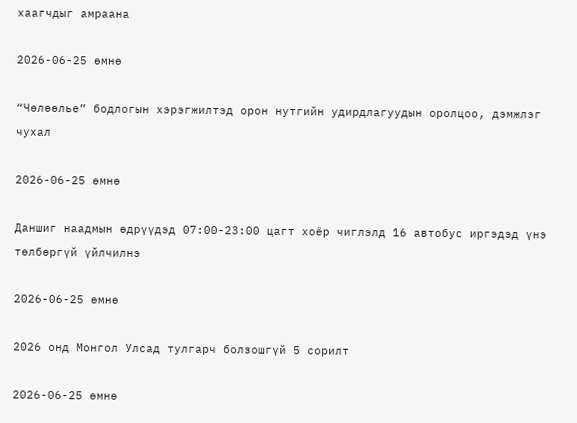хаагчдыг амраана

2026-06-25 өмнө

“Чөлөөлье” бодлогын хэрэгжилтэд орон нутгийн удирдлагуудын оролцоо, дэмжлэг чухал

2026-06-25 өмнө

Даншиг наадмын өдрүүдэд 07:00-23:00 цагт хоёр чиглэлд 16 автобус иргэдэд үнэ төлбөргүй үйлчилнэ

2026-06-25 өмнө

2026 онд Монгол Улсад тулгарч болзошгүй 5 сорилт

2026-06-25 өмнө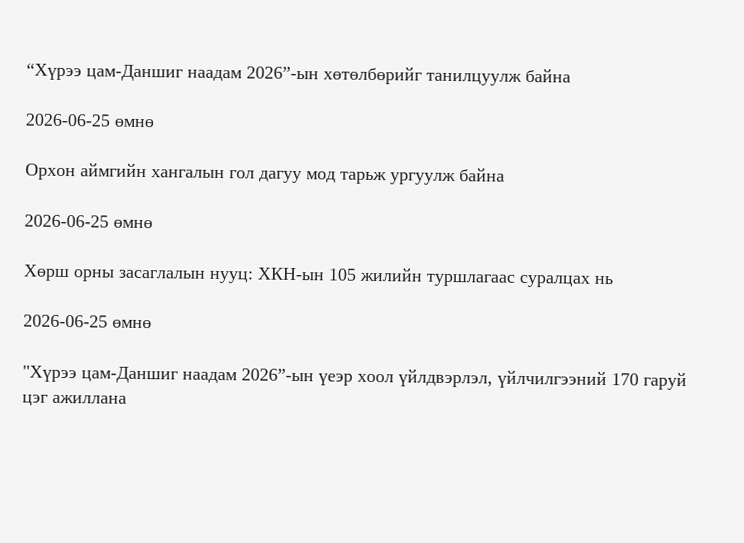“Хүрээ цам-Даншиг наадам 2026”-ын хөтөлбөрийг танилцуулж байна

2026-06-25 өмнө

Орхон аймгийн хангалын гол дагуу мод тарьж ургуулж байна

2026-06-25 өмнө

Хөрш орны засаглалын нууц: ХКН-ын 105 жилийн туршлагаас суралцах нь

2026-06-25 өмнө

"Хүрээ цам-Даншиг наадам 2026”-ын үеэр хоол үйлдвэрлэл, үйлчилгээний 170 гаруй цэг ажиллана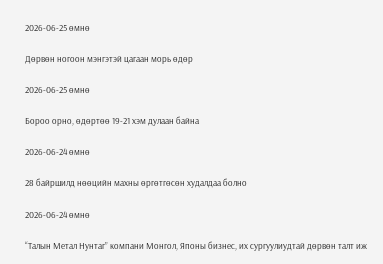2026-06-25 өмнө

Дөрвөн ногоон мэнгэтэй цагаан морь өдөр

2026-06-25 өмнө

Бороо орно, өдөртөө 19-21 хэм дулаан байна

2026-06-24 өмнө

28 байршилд нөөцийн махны өргөтгөсөн худалдаа болно

2026-06-24 өмнө

“Талын Метал Нунтаг” компани Монгол, Японы бизнес, их сургуулиудтай дөрвөн талт иж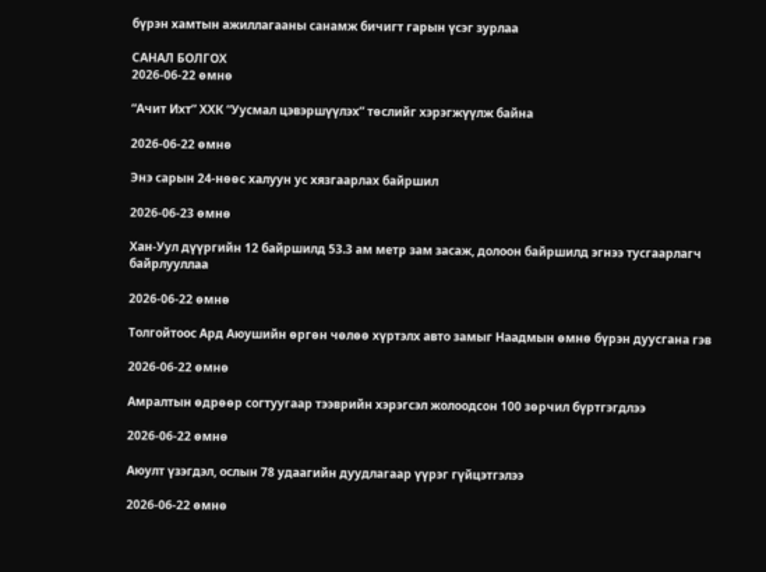бүрэн хамтын ажиллагааны санамж бичигт гарын үсэг зурлаа

САНАЛ БОЛГОХ
2026-06-22 өмнө

“Ачит Ихт” ХХК “Уусмал цэвэршүүлэх” төслийг хэрэгжүүлж байна

2026-06-22 өмнө

Энэ сарын 24-нөөс халуун ус хязгаарлах байршил

2026-06-23 өмнө

Хан-Уул дүүргийн 12 байршилд 53.3 ам метр зам засаж, долоон байршилд эгнээ тусгаарлагч байрлууллаа

2026-06-22 өмнө

Толгойтоос Ард Аюушийн өргөн чөлөө хүртэлх авто замыг Наадмын өмнө бүрэн дуусгана гэв

2026-06-22 өмнө

Амралтын өдрөөр согтуугаар тээврийн хэрэгсэл жолоодсон 100 зөрчил бүртгэгдлээ

2026-06-22 өмнө

Аюулт үзэгдэл, ослын 78 удаагийн дуудлагаар үүрэг гүйцэтгэлээ

2026-06-22 өмнө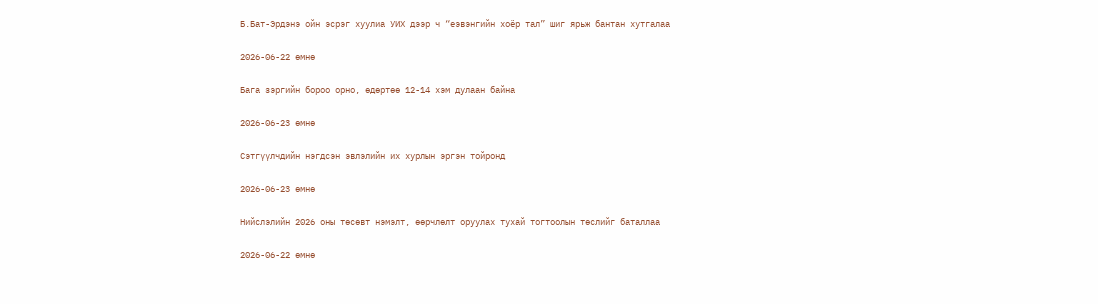Б.Бат-Эрдэнэ ойн эсрэг хуулиа УИХ дээр ч “еэвэнгийн хоёр тал” шиг ярьж бантан хутгалаа

2026-06-22 өмнө

Бага зэргийн бороо орно, өдөртөө 12-14 хэм дулаан байна

2026-06-23 өмнө

Сэтгүүлчдийн нэгдсэн эвлэлийн их хурлын эргэн тойронд

2026-06-23 өмнө

Нийслэлийн 2026 оны төсөвт нэмэлт, өөрчлөлт оруулах тухай тогтоолын төслийг баталлаа

2026-06-22 өмнө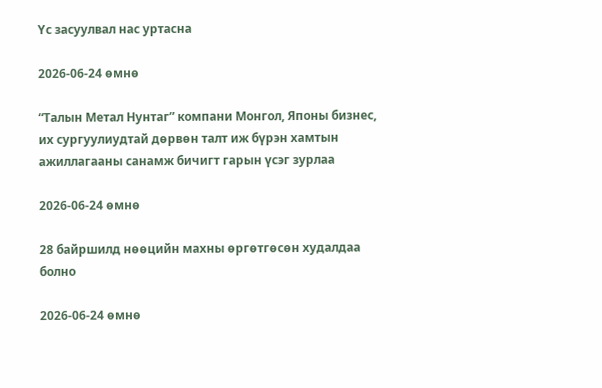Үс засуулвал нас уртасна

2026-06-24 өмнө

“Талын Метал Нунтаг” компани Монгол, Японы бизнес, их сургуулиудтай дөрвөн талт иж бүрэн хамтын ажиллагааны санамж бичигт гарын үсэг зурлаа

2026-06-24 өмнө

28 байршилд нөөцийн махны өргөтгөсөн худалдаа болно

2026-06-24 өмнө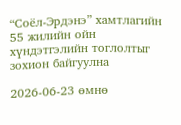“Соёл-Эрдэнэ” хамтлагийн 55 жилийн ойн хүндэтгэлийн тоглолтыг зохион байгуулна

2026-06-23 өмнө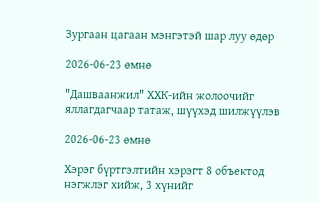Зургаан цагаан мэнгэтэй шар луу өдөр

2026-06-23 өмнө

"Дашваанжил" ХХК-ийн жолоочийг яллагдагчаар татаж, шүүхэд шилжүүлэв

2026-06-23 өмнө

Хэрэг бүртгэлтийн хэрэгт 8 объектод нэгжлэг хийж, 3 хүнийг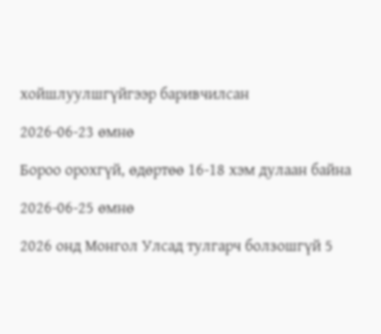хойшлуулшгүйгээр баривчилсан

2026-06-23 өмнө

Бороо орохгүй, өдөртөө 16-18 хэм дулаан байна

2026-06-25 өмнө

2026 онд Монгол Улсад тулгарч болзошгүй 5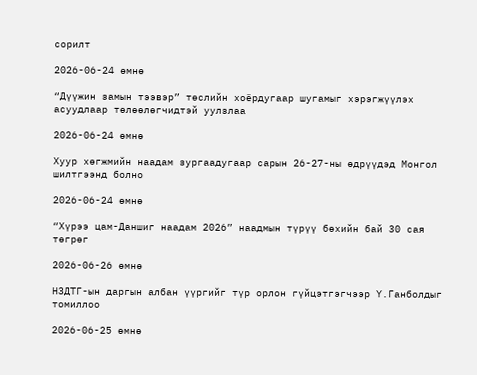сорилт

2026-06-24 өмнө

“Дүүжин замын тээвэр” төслийн хоёрдугаар шугамыг хэрэгжүүлэх асуудлаар төлөөлөгчидтэй уулзлаа

2026-06-24 өмнө

Хуур хөгжмийн наадам зургаадугаар сарын 26-27-ны өдрүүдэд Монгол шилтгээнд болно

2026-06-24 өмнө

“Хүрээ цам-Даншиг наадам 2026” наадмын түрүү бөхийн бай 30 сая төгрөг

2026-06-26 өмнө

НЗДТГ-ын даргын албан үүргийг түр орлон гүйцэтгэгчээр Ү.Ганболдыг томиллоо

2026-06-25 өмнө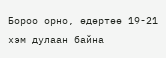Бороо орно, өдөртөө 19-21 хэм дулаан байна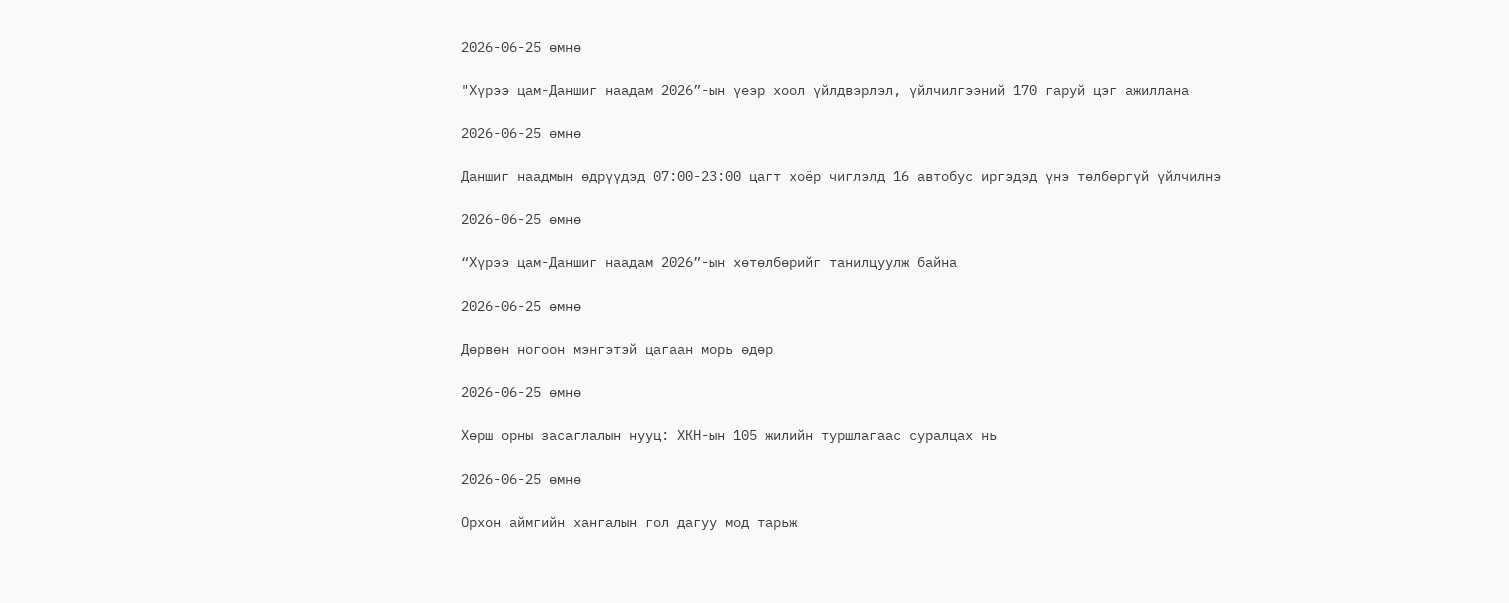2026-06-25 өмнө

"Хүрээ цам-Даншиг наадам 2026”-ын үеэр хоол үйлдвэрлэл, үйлчилгээний 170 гаруй цэг ажиллана

2026-06-25 өмнө

Даншиг наадмын өдрүүдэд 07:00-23:00 цагт хоёр чиглэлд 16 автобус иргэдэд үнэ төлбөргүй үйлчилнэ

2026-06-25 өмнө

“Хүрээ цам-Даншиг наадам 2026”-ын хөтөлбөрийг танилцуулж байна

2026-06-25 өмнө

Дөрвөн ногоон мэнгэтэй цагаан морь өдөр

2026-06-25 өмнө

Хөрш орны засаглалын нууц: ХКН-ын 105 жилийн туршлагаас суралцах нь

2026-06-25 өмнө

Орхон аймгийн хангалын гол дагуу мод тарьж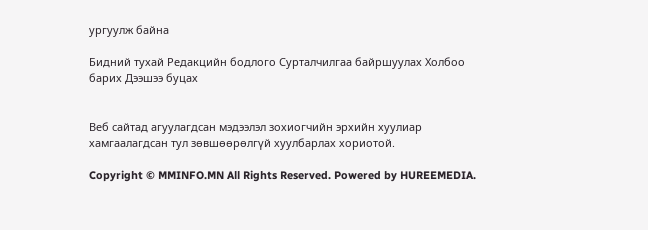ургуулж байна

Бидний тухай Редакцийн бодлого Сурталчилгаа байршуулах Холбоо барих Дээшээ буцах


Веб сайтад агуулагдсан мэдээлэл зохиогчийн эрхийн хуулиар хамгаалагдсан тул зөвшөөрөлгүй хуулбарлах хориотой.

Copyright © MMINFO.MN All Rights Reserved. Powered by HUREEMEDIA.